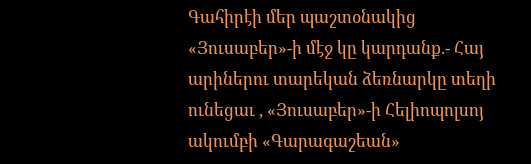Գահիրէի մեր պաշտօնակից «Յուսաբեր»-ի մէջ կը կարդանք.- Հայ արիներու տարեկան ձեռնարկը տեղի ունեցաւ , «Յուսաբեր»-ի Հելիոպոլսոյ ակումբի «Գարագաշեան»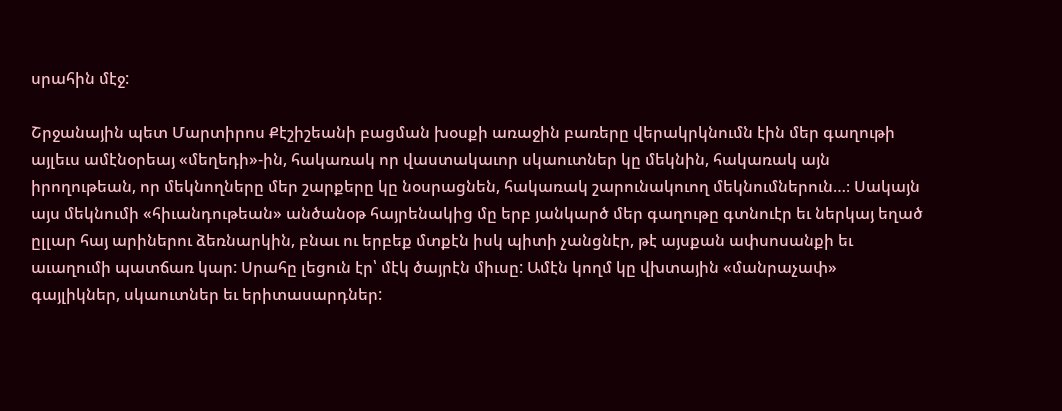սրահին մէջ:

Շրջանային պետ Մարտիրոս Քէշիշեանի բացման խօսքի առաջին բառերը վերակրկնումն էին մեր գաղութի այլեւս ամէնօրեայ «մեղեդի»-ին, հակառակ որ վաստակաւոր սկաուտներ կը մեկնին, հակառակ այն իրողութեան, որ մեկնողները մեր շարքերը կը նօսրացնեն, հակառակ շարունակուող մեկնումներուն…։ Սակայն այս մեկնումի «հիւանդութեան» անծանօթ հայրենակից մը երբ յանկարծ մեր գաղութը գտնուէր եւ ներկայ եղած ըլլար հայ արիներու ձեռնարկին, բնաւ ու երբեք մտքէն իսկ պիտի չանցնէր, թէ այսքան ափսոսանքի եւ աւաղումի պատճառ կար: Սրահը լեցուն էր՝ մէկ ծայրէն միւսը: Ամէն կողմ կը վխտային «մանրաչափ» գայլիկներ, սկաուտներ եւ երիտասարդներ: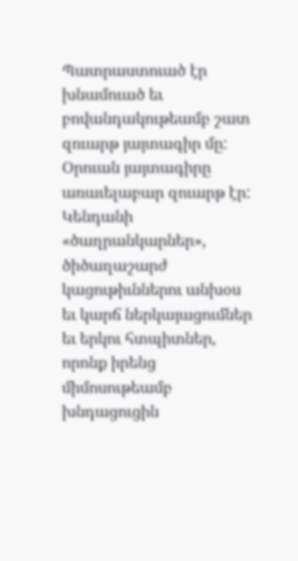Պատրաստուած էր խնամուած եւ բովանդակութեամբ շատ զուարթ յայտագիր մը: Օրուան յայտագիրը առաւելաբար զուարթ էր: Կենդանի «ծաղրանկարներ», ծիծաղաշարժ կացութիւններու անխօս եւ կարճ ներկայացումներ եւ երկու հտպիտներ, որոնք իրենց միմոսութեամբ խնդացուցին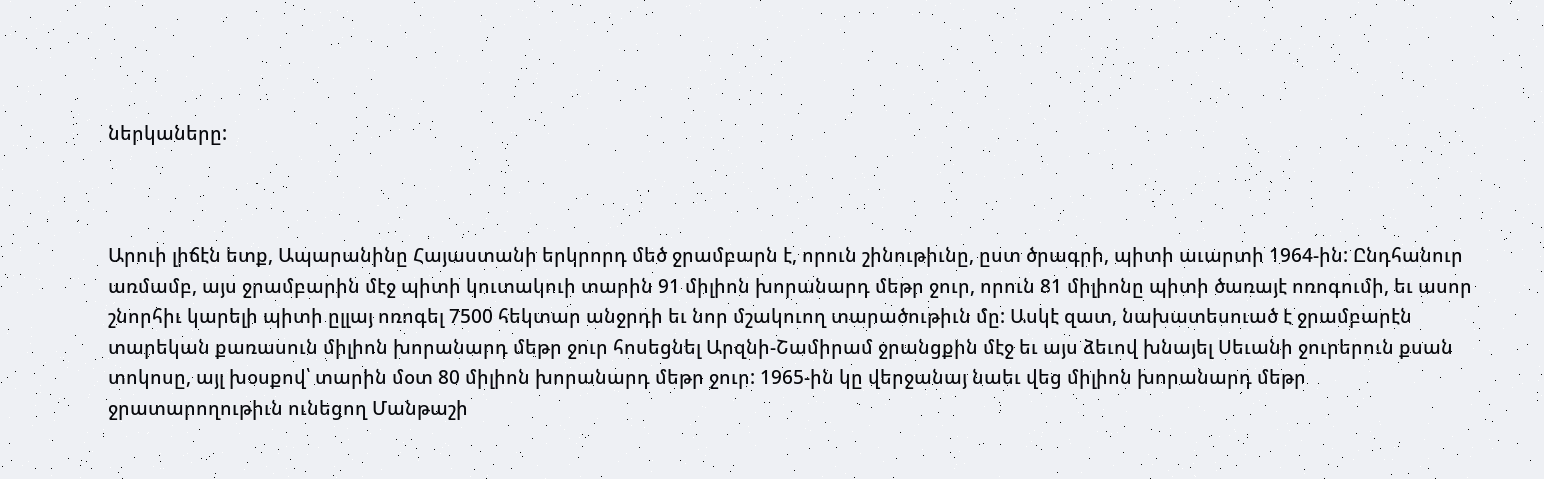ներկաները:



Արուի լիճէն ետք, Ապարանինը Հայաստանի երկրորդ մեծ ջրամբարն է, որուն շինութիւնը, ըստ ծրագրի, պիտի աւարտի 1964-ին: Ընդհանուր առմամբ, այս ջրամբարին մէջ պիտի կուտակուի տարին 91 միլիոն խորանարդ մեթր ջուր, որուն 81 միլիոնը պիտի ծառայէ ոռոգումի, եւ ասոր շնորհիւ կարելի պիտի ըլլայ ոռոգել 7500 հեկտար անջրդի եւ նոր մշակուող տարածութիւն մը: Ասկէ զատ, նախատեսուած է ջրամբարէն տարեկան քառասուն միլիոն խորանարդ մեթր ջուր հոսեցնել Արզնի-Շամիրամ ջրանցքին մէջ եւ այս ձեւով խնայել Սեւանի ջուրերուն քսան տոկոսը, այլ խօսքով՝ տարին մօտ 80 միլիոն խորանարդ մեթր ջուր: 1965-ին կը վերջանայ նաեւ վեց միլիոն խորանարդ մեթր ջրատարողութիւն ունեցող Մանթաշի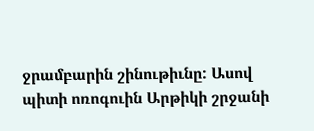ջրամբարին շինութիւնը: Ասով պիտի ոռոգուին Արթիկի շրջանի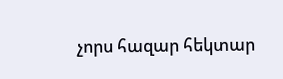չորս հազար հեկտար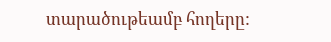տարածութեամբ հողերը: